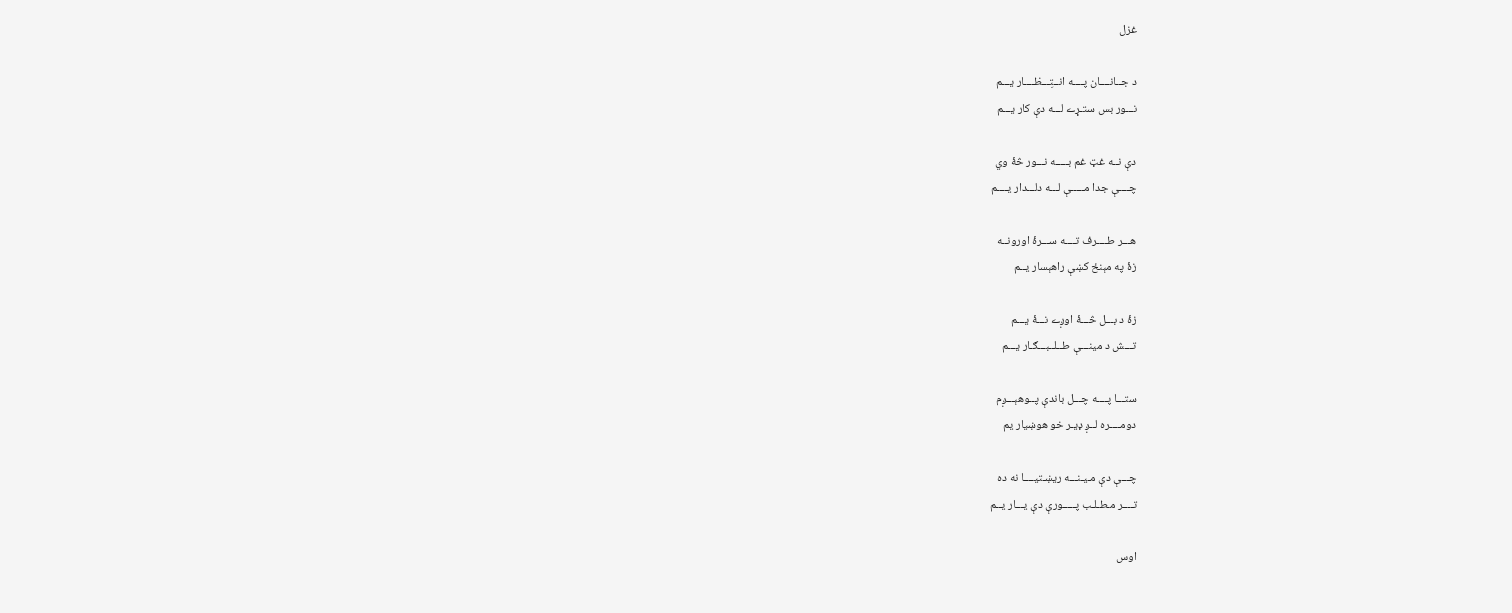غزل

د جــانــــان پــــه انــتِـــظــــار يـــم
نـــور بس ستـړے لـــه دې کار يـــم

دې نــه غټ غم بـــــه نـــور څۀ وي
چــــې جدا مـــــې لـــه دلـــدار يــــم

هـــر طــــرف تــــه ســـرۀ اورونــه
زۀ په مېنځ کښې راهېسار يــم

زۀ د بـــل څـــۀ اوږے نـــۀ يـــم
تـــش د مينـــې طــلــبـــګـار يـــم

ستـــا پــــه چـــل باندې پــوهېـــږم
دومــــره لــږ ډيـر خو هوښيار يم

چـــې دې مـيـنـــه ريښـتيــــا نه ده
تــــر مـطـلـب پـــــورې دې يـــار يــم

اوس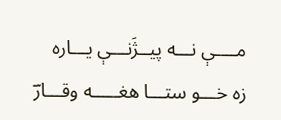مــــې نـــه پيــژَنـــې يـــاره
زه خـــو ستـــا هغـــــه وقـــارؔ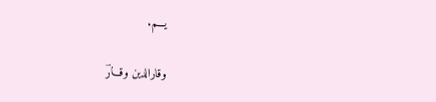يـــم.

وقارالدین وقـــارؔ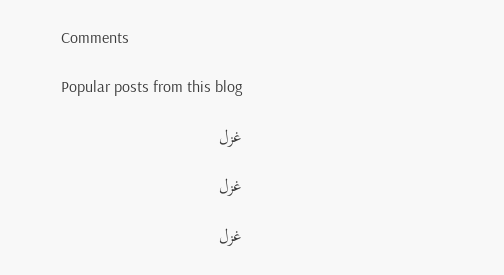Comments

Popular posts from this blog

غزل

غزل

غزل